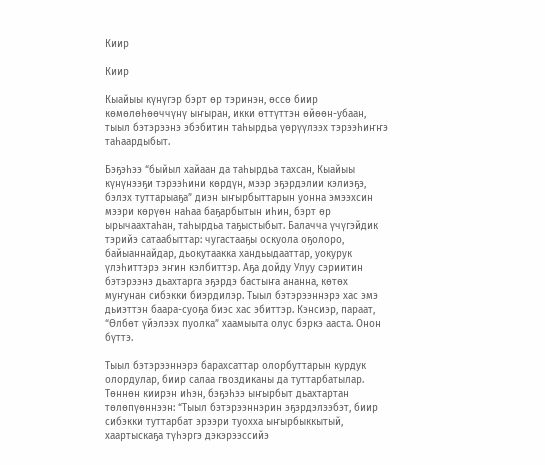Киир

Киир

Кыайыы күнүгэр бэрт өр тэринэн, өссө биир көмөлөһөөччүнү ыҥыран, икки өттүттэн өйөөн-убаан, тыыл бэтэрээнэ эбэбитин таһырдьа үөрүүлээх тэрээһиҥҥэ таһаардыбыт.

Бэҕэһээ “быйыл хайаан да таһырдьа тахсан, Кыайыы күнүнээҕи тэрээһини көрдүн, мээр эҕэрдэлии кэлиэҕэ, бэлэх туттарыаҕа” диэн ыҥырбыттарын уонна эмээхсин мээри көрүөн наһаа баҕарбытын иһин, бэрт өр ырычаахтаһан, таһырдьа таҕыстыбыт. Балачча үчүгэйдик тэрийэ сатаабыттар: чугастааҕы оскуола оҕолоро, байыаннайдар, дьокутаакка хандьыдааттар, уокурук үлэһиттэрэ эҥин кэлбиттэр. Аҕа дойду Улуу сэриитин бэтэрээнэ дьахтарга эҕэрдэ бастыҥа ананна, көтөх муҥунан сибэкки биэрдилэр. Тыыл бэтэрээннэрэ хас эмэ дьиэттэн баара-суоҕа биэс хас эбиттэр. Кэнсиэр, параат, “Өлбөт үйэлээх пуолка” хаамыыта олус бэркэ ааста. Онон бүттэ.

Тыыл бэтэрээннэрэ барахсаттар олорбуттарын курдук олордулар, биир салаа гвоздиканы да туттарбатылар. Төннөн киирэн иһэн, бэҕэһээ ыҥырбыт дьахтартан төлөпүөннээн: “Тыыл бэтэрээннэрин эҕэрдэлээбэт, биир сибэкки туттарбат эрээри туохха ыҥырбыккытый, хаартыскаҕа түһэргэ дэкэрээссийэ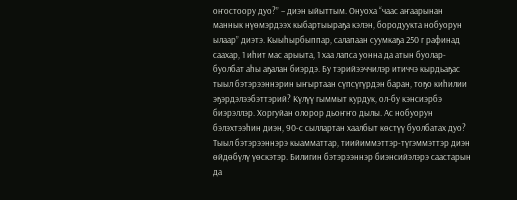оҥостоору дуо?” – диэн ыйыттым. Онуоха “чаас аҥаарынан маннык нүөмэрдээх кыбартыыраҕа кэлэн, бородуукта нобуорун ылаар” диэтэ. Кыыһырбыппар, салапаан суумкаҕа 250 г рафинад саахар, 1 иһит мас арыыта, 1 хаа лапса уонна да атын буолар-буолбат аһы аҕалан биэрдэ. Бу тэрийээччилэр итиччэ кырдьаҕас тыыл бэтэрээннэрин ыҥыртаан сүпсүгүрдэн баран, тоҕо киһилии эҕэрдэлээбэттэрий? Күлүү гыммыт курдук, ол-бу кэнсиэрбэ биэрэллэр. Хоргуйан олорор дьоҥҥо дылы. Ас нобуорун бэлэхтээһин диэн, 90-с сыллартан хаалбыт көстүү буолбатах дуо? Тыыл бэтэрээннэрэ кыамматтар, тиийиммэттэр-түгэммэттэр диэн өйдөбүлү үөскэтэр. Билигин бэтэрээннэр биэнсийэлэрэ саастарын да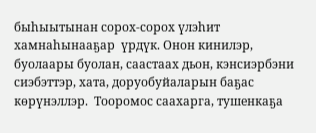быһыытынан сорох-сорох үлэһит хамнаһынааҕар  үрдүк. Онон кинилэр, буолаары буолан, саастаах дьон, кэнсиэрбэни сиэбэттэр, хата, доруобуйаларын баҕас көрүнэллэр.  Тооромос саахарга, тушенкаҕа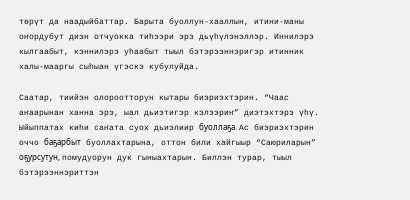төрүт да наадыйбаттар. Барыта буоллун-хааллын, итини-маны оҥордубут диэн отчуокка тиһээри эрэ дьүһүлэнэллэр. Иннилэрэ кылгаабыт, кэннилэрэ уһаабыт тыыл бэтэрээннэригэр итинник халы-мааргы сыһыан үгэскэ кубулуйда.

Саатар, тиийэн олороотторун кытары биэриэхтэрин. “Чаас аҥаарынан ханна эрэ, ыал дьиэтигэр кэлээриҥ” диэтэхтэрэ үһү.  Ыйыппатах киһи саҥата суох дьиэлиир буоллаҕа. Ас биэриэхтэрин оччо баҕарбыт буоллахтарына, оттон били хайгыыр “Саюриларын” оҕурсутун, помудуорун дук гыныахтарын. Биллэн турар, тыыл бэтэрээннэриттэн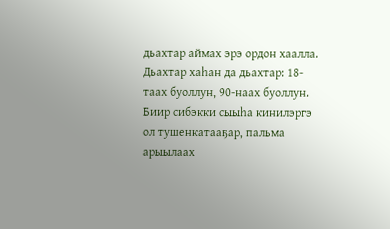дьахтар аймах эрэ ордон хаалла. Дьахтар хаһан да дьахтар: 18-таах буоллун, 90-наах буоллун. Биир сибэкки сыыһа кинилэргэ ол тушенкатааҕар, пальма арыылаах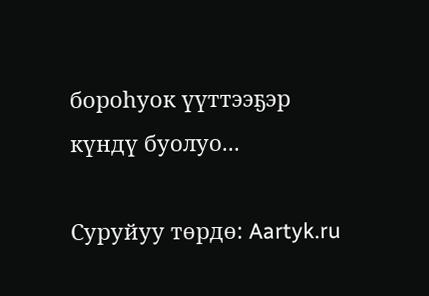бороһуок үүттээҕэр күндү буолуо...

Суруйуу төрдө: Aartyk.ru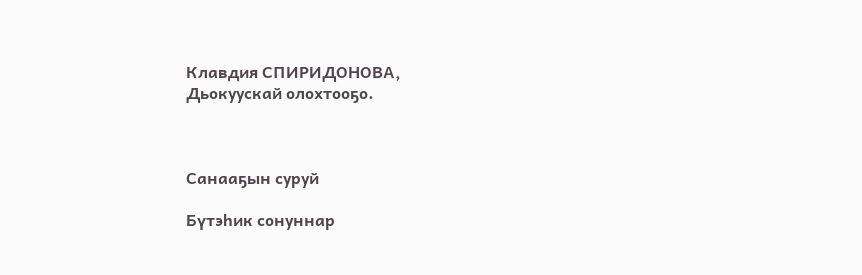Клавдия СПИРИДОНОВА,
Дьокуускай олохтооҕо.



Санааҕын суруй

Бүтэһик сонуннар